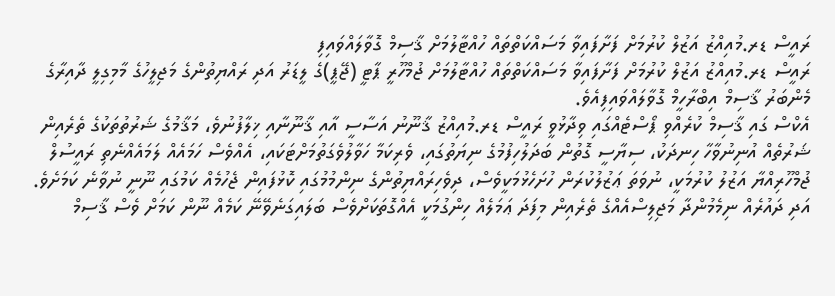ރައީސް ޑރ.މުއިއްޒު އަޒުލް ކުރުމަށް ފަށާފައިވާ މަސައްކަތްތައް ހުއްޓާލުމަށް ޤާސިމް ގޮވާލައްވައިފި
ރައީސް ޑރ.މުއިއްޒު އަޒުލް ކުރުމަށް ފަށާފައިވާ މަސައްކަތްތައް ހުއްޓާލުމަށް ޖުމްހޫރީ ޕާޓީ (ޖޭޕީ)ގެ ލީޑަރު އަދި ރައްޔިތުންގެ މަޖިލީހުގެ މާމިގިލީ ދާއިރާގެ މެންބަރު ޤާސިމް އިބްރާހީމް ގޮވާލައްވައިފިއެވެ.
އެކްސް ގައި ޤާސިމް ކުރެއްވި ޕޯސްޓެއްގައި ވިދާޅުވީ ރައީސް ޑރ.މުއިއްޒު ޤާނޫނު އަސާސީ އާއި ޤާނޫނާއި ޚިލާފުނުވެ، މަޤާމުގެ ޝަރުތުތަކުގެ ތެރެއިން ޝަރުތެއް އުނިނުވާހާ ހިނދަކު، ސިޔާސީ ގޮތުން ބަދަލުހިފުމުގެ ނިޔަތުގައި، ވެރިކަމާ ހަވާލުވެގަތުމަށްޓަކައި، އެއްވެސް ހަމައެއް ލަމައެއްނެތި ރައީސުލް ޖުމްހޫރިއްޔާ އަޒުލު ކުރުމަކީ، ނުވަތަ ޢަޒުލުކުރަން ހުށަހެޅުމަކީވެސް، ދިވެހިރައްޔިތުންގެ ނިންމުމުގައި ކޮޅުފައިން ޖެހުމެއް ކަމުގައި ނޫނީ ނުވާނެ ކަމަށެވެ. އަދި ދައުރެއް ނިމެމުންދާ މަޖިލިސްއެއްގެ ތެރެއިން މިފަދަ ޢަމަލެއް ހިންގުމަކީ އެއްގޮތަކަށްވެސް ބަލައިގަނެވޭނޭ ކަމެއް ނޫން ކަމަށް ވެސް ޤާސިމް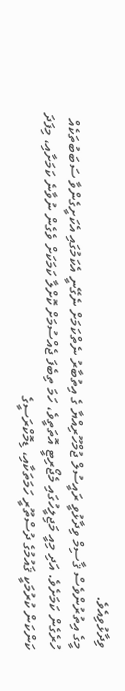ވިދާޅުވިއެވެ.
މީގެ އިތުރުންވެސް ޤާސިމް ވިދާޅުވީ ރައީސުލް ޖުމްހޫރިއްޔާ ގެ އިތުބާރު ނެތްކަމަށް ނެގޭނީ އެކަމުގައި އެކަށީގެންވާ ސަބަބުތަކެއް ހުރެގެން ކަމަށެވެ. އަދި މިއީ މަޖިލީހުގައި މެޖޯރިޓީ އޮތަތީވެ، ހަމަ ތިބެފަ ޖެއްސުމަށް ކޮށްލާ ކަމަކަށް ވެގެން ނުވާނެ ކަމަށާއި، މިފަދަ ކަންކަން ކުރުމަކީ ޤައުމުގެ ދުސްތޫރީ ހަމަތަކާއި، ޑިމޮކްރަސީގެ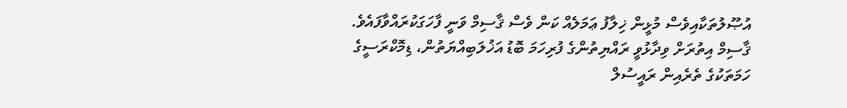އުޞޫލުތަކާއިވެސް މުޅީން ޚިލާފު ޢަމަލެއް ކަން ވެސް ޤާސިމް ވަނީ ފާހަގަކުރައްވާފައެވެ.
ޤާސިމް އިތުރަށް ވިދާޅުވީ ރައްޔިތުންގެ ފުރިހަމަ ބޮޑު އަޚުލަބިއްޔަތުން، ޑިމޮކްރަސީގެ ހަމަތަކުގެ ތެރެއިން ރައީސުލް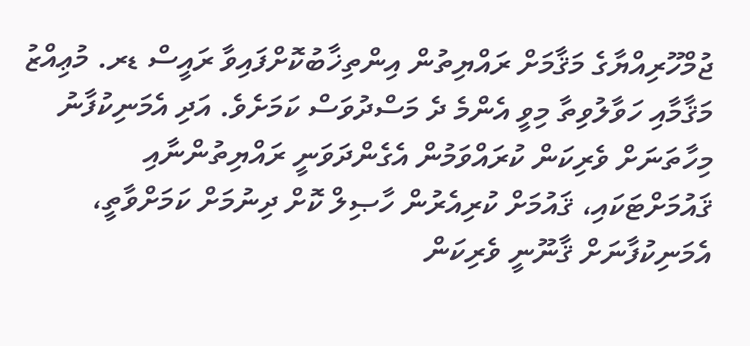ޖުމްހޫރިއްޔާގެ މަޤާމަށް ރައްޔިތުން އިންތިޚާބުކޮށްފައިވާ ރައީސް ޑރ. މުޢިއްޒު މަޤާމާއި ހަވާލުވިތާ މިވީ އެންމެ ދެ މަސްދުވަސް ކަމަށެވެ. އަދި އެމަނިކުފާނު މިހާތަނަށް ވެރިކަން ކުރައްވަމުން އެގެންދަވަނީ ރައްޔިތުންނާއި ޤައުމަށްޓަކައި، ޤައުމަށް ކުރިއެރުން ހާޞިލް ކޮށް ދިނުމަށް ކަމަށްވާތީ، އެމަނިކުފާނަށް ޤާނޫނީ ވެރިކަން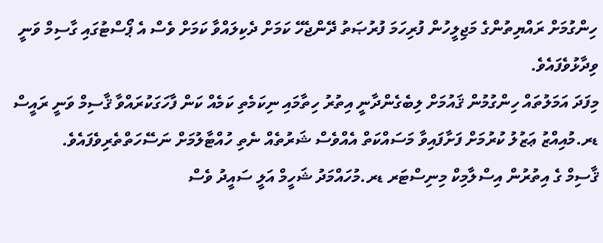ހިންގުމަށް ރައްޔިތުންގެ މަޖިލީހުން ފުރިހަމަ ފުރުޞަތު ދޭންޖެހޭ ކަމަށް ދެކިލައްވާ ކަމަށް ވެސް އެ ޕޯސްޓުގައި ގާސިމް ވަނީ ވިދާޅުވެފައެވެ.
މިފަދަ އަމަލުތައް ހިންގުމުން ޤައުމަށް ލިބެގެންދާނީ އިތުރު ހިތާމައި ނިކަމެތި ކަމެއް ކަން ފާހަގަކުރައްވާ ޤާސިމް ވަނީ ރައީސް ޑރ.މުއިއްޒު ޢަޒުލު ކުރުމަށް ފަށާފައިވާ މަސައްކަތް އެއްވެސް ޝަރުތެއް ނެތި ހުއްޓާލުމަށް ނަސޭހަތްތެރިވެފައެވެ.
ޤާސިމް ގެ އިތުރުން އިސްލާމިކް މިނިސްޓަރ ޑރ.މުހައްމަދު ޝަހީމް އަލީ ސައީދު ވެސް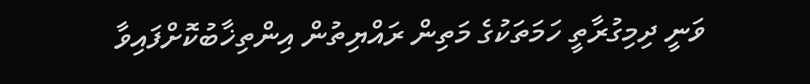ވަނީ ދިމިގުރާތީ ހަމަތަކުގެ މަތިން ރައްޔިތުން އިންތިޚާބުކޮށްފައިވާ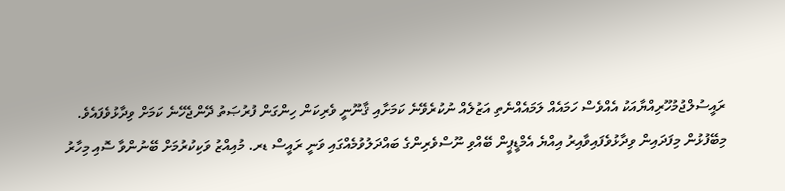ރައީސުލްޖުމުހޫރިއްޔާއަކު އެއްވެސް ހަމައެއް ލަމައެއްނެތި އަޒުލެއް ނުކުރެވޭނެ ކަމަށާއި ޤާނޫނީ ވެރިކަން ހިންގަން ފުރުޞަތު ދޭންޖެހޭނެ ކަމަށް ވިދާޅުވެފައެވެ.
މިބޭފުޅުން މިފަދައިން ވިދާޅުވެފައިވާއިރު އިއްޔެ އެމްޑީޕީން ބޭއްވި ނޫސްވެރިންގެ ބައްދަލުވުމެއްގައި ވަނީ ރައީސް ޑރ. މުއިއްޒު ވަކިކުރުމަށް ބޭނުންވާ ސޮއި މިހާރު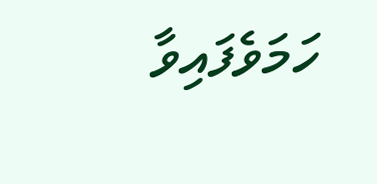ހަމަވެފައިވާ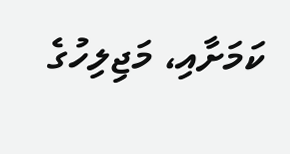ކަމަށާއި، މަޖިލިހުގެ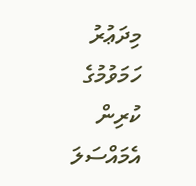މިދަޢުރު ހަމަވުމުގެ ކުރިން އެމައްސަލަ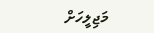މަޖިލީހަށް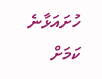ހުށައަޅާނެ ކަމަށް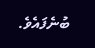ބުނެފައެވެ.